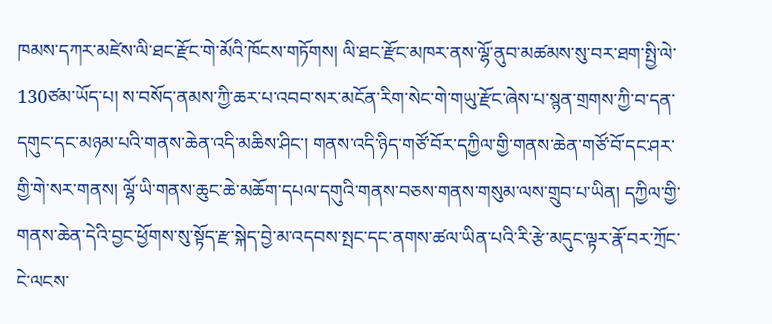ཁམས་དཀར་མཛེས་ལི་ཐང་རྫོང་གེ་མོའི་ཁོངས་གཏོགས། ལི་ཐང་རྫོང་མཁར་ནས་ལྷོ་ནུབ་མཚམས་སུ་བར་ཐག་སྤྱི་ལེ་130ཙམ་ཡོད་པ། ས་བསོད་ནམས་ཀྱི་ཆར་པ་འབབ་སར་མངོན་རིག་སེང་གེ་གཡུ་རྫོང་ཞེས་པ་སྙན་གྲགས་ཀྱི་བ་དན་དགུང་དང་མཉམ་པའི་གནས་ཆེན་འདི་མཆིས་ཤིང་། གནས་འདི་ཉིད་གཙོ་བོར་དཀྱིལ་གྱི་གནས་ཆེན་གཙོ་བོ་དང་ཤར་གྱི་གེ་སར་གནས། ལྷོ་ཡི་གནས་ཆུང་ཆེ་མཆོག་དཔལ་དགུའི་གནས་བཅས་གནས་གསུམ་ལས་གྲུབ་པ་ཡིན། དཀྱིལ་གྱི་གནས་ཆེན་དེའི་བྱང་ཕྱོགས་སུ་སྟོད་རྫ་སྐེད་བྱེ་མ་འདབས་སྤང་དང་ནགས་ཚལ་ཡིན་པའི་རི་རྩེ་མདུང་ལྟར་རྣོ་བར་ཀྲོང་ངེ་ལངས་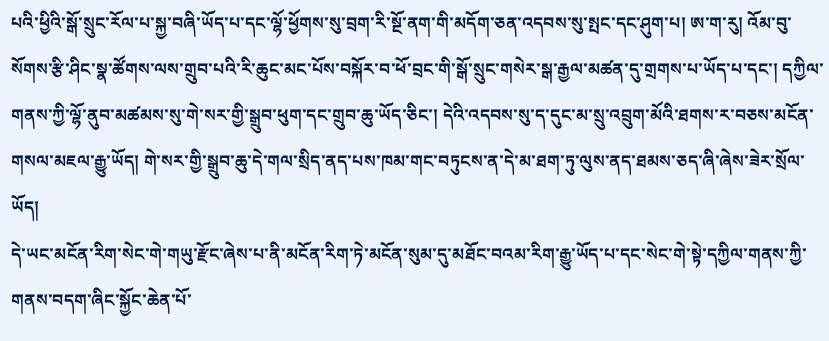པའི་ཕྱིའི་སྒོ་སྲུང་རོལ་པ་སྐྱ་བཞི་ཡོད་པ་དང་ལྷོ་ཕྱོགས་སུ་བྲག་རི་སྔོ་ནག་གི་མདོག་ཅན་འདབས་སུ་སྤང་དང་ཤུག་པ། ཨ་ག་རུ། འོམ་བུ་སོགས་རྩི་ཤིང་སྣ་ཚོགས་ལས་གྲུབ་པའི་རི་ཆུང་མང་པོས་བསྐོར་བ་ཕོ་བྲང་གི་སྒོ་སྲུང་གསེར་སྒ་རྒྱལ་མཚན་དུ་གྲགས་པ་ཡོད་པ་དང་། དཀྱིལ་གནས་ཀྱི་ལྷོ་ནུབ་མཚམས་སུ་གེ་སར་གྱི་སྒྲུབ་ཕུག་དང་གྲུབ་ཆུ་ཡོད་ཅིང་། དེའི་འདབས་སུ་ད་དུང་མ་སྲུ་འབྲུག་མོའི་ཐགས་ར་བཅས་མངོན་གསལ་མཇལ་རྒྱུ་ཡོད། གེ་སར་གྱི་སྒྲུབ་ཆུ་དེ་གལ་སྲིད་ནད་པས་ཁམ་གང་བཏུངས་ན་དེ་མ་ཐག་ཏུ་ལུས་ནད་ཐམས་ཅད་ཞི་ཞེས་ཟེར་སྲོལ་ཡོད།
དེ་ཡང་མངོན་རིག་སེང་གེ་གཡུ་རྫོང་ཞེས་པ་ནི་མངོན་རིག་ཏེ་མངོན་སུམ་དུ་མཐོང་བའམ་རིག་རྒྱུ་ཡོད་པ་དང་སེང་གེ་སྟེ་དཀྱིལ་གནས་ཀྱི་གནས་བདག་ཞིང་སྐྱོང་ཆེན་པོ་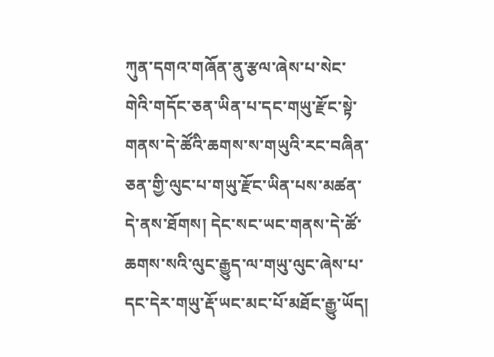ཀུན་དགའ་གཞོན་ནུ་རྩལ་ཞེས་པ་སེང་གེའི་གདོང་ཅན་ཡིན་པ་དང་གཡུ་རྫོང་སྟེ་གནས་དེ་ཚོའི་ཆགས་ས་གཡུའི་རང་བཞིན་ཅན་གྱི་ལུང་པ་གཡུ་རྫོང་ཡིན་པས་མཚན་དེ་ནས་ཐོགས། དེང་སང་ཡང་གནས་དེ་ཚོ་ཆགས་སའི་ལུང་རྒྱུད་ལ་གཡུ་ལུང་ཞེས་པ་དང་དེར་གཡུ་རྡོ་ཡང་མང་པོ་མཐོང་རྒྱུ་ཡོད།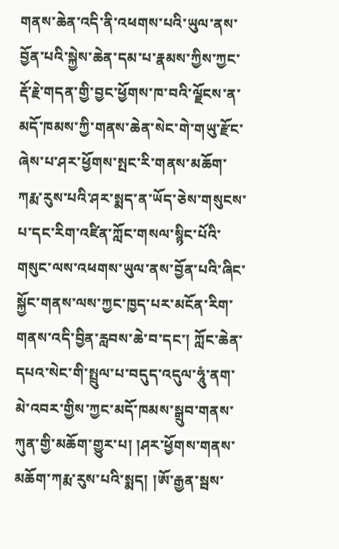གནས་ཆེན་འདི་ནི་འཕགས་པའི་ཡུལ་ནས་བྱོན་པའི་སྐྱེས་ཆེན་དམ་པ་རྣམས་ཀྱིས་ཀྱང་རྡོ་རྗེ་གདན་གྱི་བྱང་ཕྱོགས་ཁ་བའི་ལྗོངས་ན་མདོ་ཁམས་ཀྱི་གནས་ཆེན་སེང་གེ་གཡུ་རྫོང་ཞེས་པ་ཤར་ཕྱོགས་སྤང་རི་གནས་མཆོག་ཀརྨ་རུས་པའི་ཤར་སྨད་ན་ཡོད་ཅེས་གསུངས་པ་དང་རིག་འཛིན་ཀློང་གསལ་སྙིང་པོའི་གསུང་ལས་འཕགས་ཡུལ་ནས་བྱོན་པའི་ཞིང་སྐྱོང་གནས་ལས་ཀྱང་ཁྱད་པར་མངོན་རིག་གནས་འདི་བྱིན་རླབས་ཆེ་བ་དང་། ཀློང་ཆེན་དཔའ་སེང་གི་སྤྲུལ་པ་བདུད་འདུལ་ཧཱུཾ་ནག་མེ་འབར་གྱིས་ཀྱང་མདོ་ཁམས་སྒྲུབ་གནས་ཀུན་གྱི་མཆོག་གྱུར་པ། །ཤར་ཕྱོགས་གནས་མཆོག་ཀརྨ་རུས་པའི་སྨད། །ཨོ་རྒྱན་སྦས་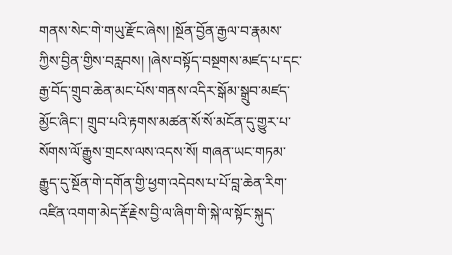གནས་སེང་གེ་གཡུ་རྫོང་ཞེས། །སྔོན་བྱོན་རྒྱལ་བ་རྣམས་ཀྱིས་བྱིན་གྱིས་བརླབས། །ཞེས་བསྟོད་བསྔགས་མཛད་པ་དང་རྒྱ་བོད་གྲུབ་ཆེན་མང་པོས་གནས་འདིར་སྒོམ་སྒྲུབ་མཛད་མྱོང་ཞིང་། གྲུབ་པའི་རྟགས་མཚན་སོ་སོ་མངོན་དུ་གྱུར་པ་སོགས་ལོ་རྒྱུས་གྲངས་ལས་འདས་སོ། གཞན་ཡང་གཏམ་རྒྱུད་དུ་སྔོན་གེ་དགོན་གྱི་ཕྱག་འདེབས་པ་པོ་བླ་ཆེན་རིག་འཛིན་འགག་མེད་རྡོ་རྗེས་བྱི་ལ་ཞིག་གི་སྐེ་ལ་སྟོང་སྐུད་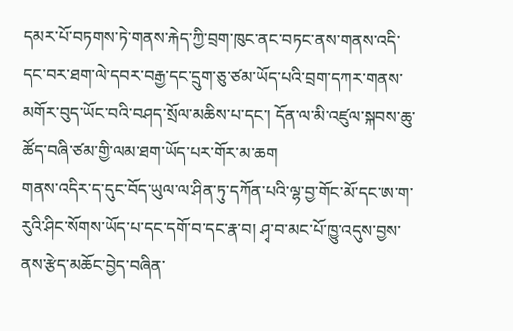དམར་པོ་བཏགས་ཏེ་གནས་རྐེད་ཀྱི་བྲག་ཁུང་ནང་བཏང་ནས་གནས་འདི་དང་བར་ཐག་ལེ་དབར་བརྒྱ་དང་དྲུག་ཅུ་ཙམ་ཡོད་པའི་བྲག་དཀར་གནས་མགོར་བུད་ཡོང་བའི་བཤད་སྲོལ་མཆིས་པ་དང་། དོན་ལ་མི་འཛུལ་སྐབས་ཆུ་ཚོད་བཞི་ཙམ་གྱི་ལམ་ཐག་ཡོད་པར་གོར་མ་ཆག
གནས་འདིར་ད་དུང་བོད་ཡུལ་ལ་ཤིན་ཏུ་དཀོན་པའི་ལྷ་བྱ་གོང་མོ་དང་ཨ་ག་རུའི་ཤིང་སོགས་ཡོད་པ་དང་དགོ་བ་དང་རྣ་བ། ཤྭ་བ་མང་པོ་ཁྱུ་འདུས་བྱས་ནས་རྩེད་མཆོང་བྱེད་བཞིན་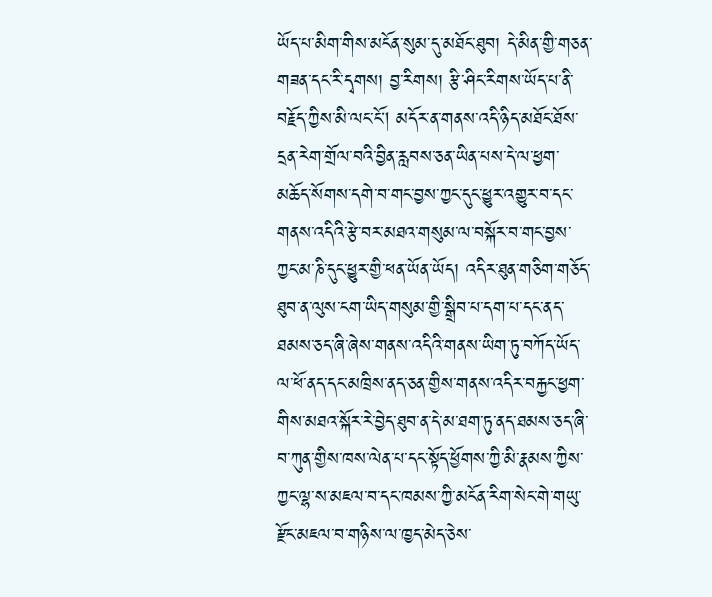ཡོད་པ་མིག་གིས་མངོན་སུམ་དུ་མཐོང་ཐུབ། དེ་མིན་གྱི་གཅན་གཟན་དང་རི་དྭགས། བྱ་རིགས། རྩི་ཤིང་རིགས་ཡོད་པ་ནི་བརྗོད་ཀྱིས་མི་ལང་ངོ། མདོར་ན་གནས་འདི་ཉིད་མཐོང་ཐོས་དྲན་རེག་གྲོལ་བའི་བྱིན་རླབས་ཅན་ཡིན་པས་དེ་ལ་ཕྱག་མཆོད་སོགས་དགེ་བ་གང་བྱས་ཀྱང་དུང་ཕྱུར་འགྱུར་བ་དང་གནས་འདིའི་རྩེ་བར་མཐའ་གསུམ་ལ་བསྐོར་བ་གང་བྱས་ཀྱང་མ་ཎི་དུང་ཕྱུར་གྱི་ཕན་ཡོན་ཡོད། འདིར་ཐུན་གཅིག་གཅོད་ཐུབ་ན་ལུས་ངག་ཡིད་གསུམ་གྱི་སྒྲིབ་པ་དག་པ་དང་ནད་ཐམས་ཅད་ཞི་ཞེས་གནས་འདིའི་གནས་ཡིག་ཏུ་བཀོད་ཡོད་ལ་ཕོ་ནད་དང་མཁྲིས་ནད་ཅན་གྱིས་གནས་འདིར་བརྐྱང་ཕྱག་གིས་མཐའ་སྐོར་རེ་བྱེད་ཐུབ་ན་དེ་མ་ཐག་ཏུ་ནད་ཐམས་ཅད་ཞི་བ་ཀུན་གྱིས་ཁས་ལེན་པ་དང་སྟོད་ཕྱོགས་ཀྱི་མི་རྣམས་ཀྱིས་ཀྱང་ལྷ་ས་མཇལ་བ་དང་ཁམས་ཀྱི་མངོན་རིག་སེང་གེ་གཡུ་རྫོང་མཇལ་བ་གཉིས་ལ་ཁྱད་མེད་ཅེས་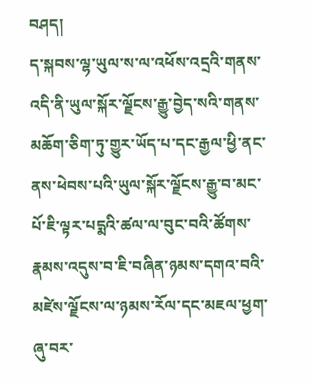བཤད།
ད་སྐབས་ལྷ་ཡུལ་ས་ལ་འཕོས་འདྲའི་གནས་འདི་ནི་ཡུལ་སྐོར་ལྗོངས་རྒྱུ་བྱེད་སའི་གནས་མཆོག་ཅིག་ཏུ་གྱུར་ཡོད་པ་དང་རྒྱལ་ཕྱི་ནང་ནས་ཕེབས་པའི་ཡུལ་སྐོར་ལྗོངས་རྒྱུ་བ་མང་པོ་ཇི་ལྟར་པདྨའི་ཚལ་ལ་བུང་བའི་ཚོགས་རྣམས་འདུས་བ་ཇི་བཞིན་ཉམས་དགའ་བའི་མཛེས་ལྗོངས་ལ་ཉམས་རོལ་དང་མཇལ་ཕྱག་ཞུ་བར་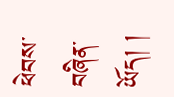ཕེབས་བཞིན་ཡོད། །